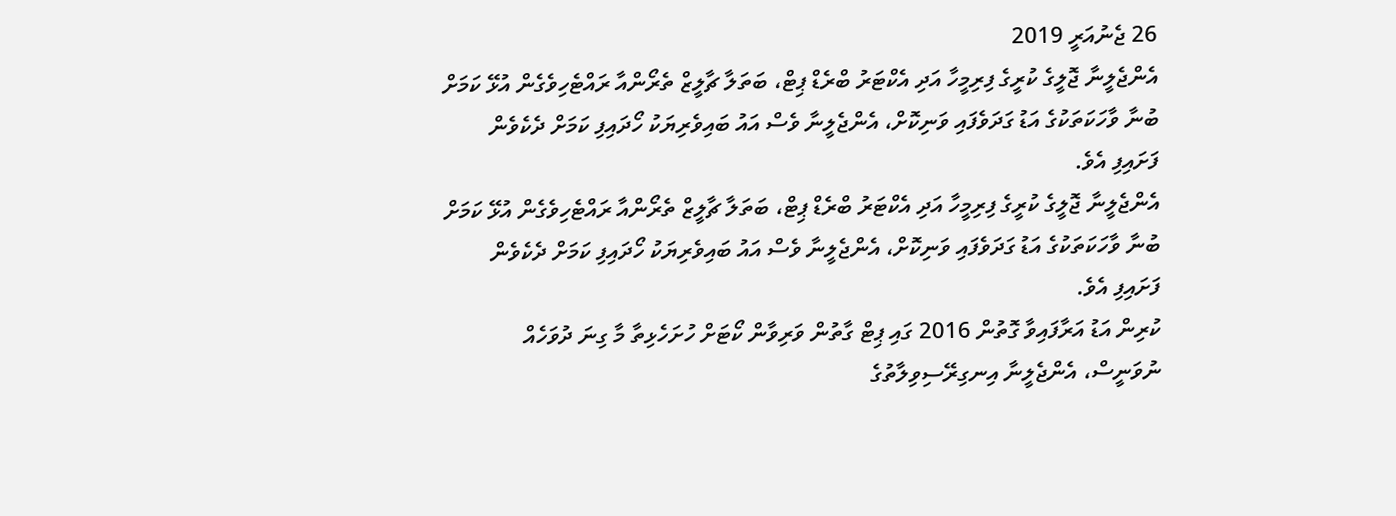26 ޖެނުއަރީ 2019
އެންޖެލީނާ ޖޮލީގެ ކުރީގެ ފިރިމީހާ އަދި އެކްޓަރު ބްރެޑް ޕިޓް، ބަތަލާ ޗާލީޒް ތެރޯންއާ ރައްޓެހިވެގެން އުޅޭ ކަމަށް ބުނާ ވާހަކަތަކުގެ އަޑު ގަދަވެފައި ވަނިކޮށް، އެންޖެލީނާ ވެސް އައު ބައިވެރިޔަކު ހޯދައިފި ކަމަށް ދެކެވެން ފަށައިފި އެވެ.
އެންޖެލީނާ ޖޮލީގެ ކުރީގެ ފިރިމީހާ އަދި އެކްޓަރު ބްރެޑް ޕިޓް، ބަތަލާ ޗާލީޒް ތެރޯންއާ ރައްޓެހިވެގެން އުޅޭ ކަމަށް ބުނާ ވާހަކަތަކުގެ އަޑު ގަދަވެފައި ވަނިކޮށް، އެންޖެލީނާ ވެސް އައު ބައިވެރިޔަކު ހޯދައިފި ކަމަށް ދެކެވެން ފަށައިފި އެވެ.
ކުރިން އަޑު އަރާފައިވާ ގޮތުން 2016 ގައި ޕިޓް ގާތުން ވަރިވާން ކޯޓަށް ހުށަހެޅިތާ މާ ގިނަ ދުވަހެއް ނުވަނީސް، އެންޖެލީނާ އިނގިރޭސިވިލާތުގެ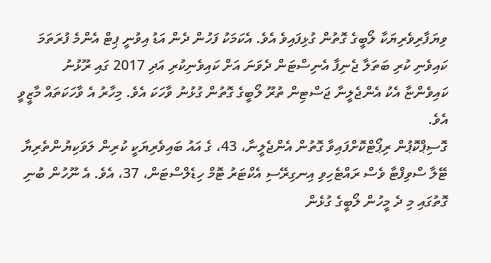ވިޔަފާރިވެރިޔަކާ ލޯބީގެ ގޮތުން ގުޅިފައިވެ އެވެ. އެކަމަކު ފަހުން ދެން އަޑު އިވުނީ ޕިޓް އެންމެ ފުރަތަމަ ކައިވެނި ކުރި ބަތަލާ ޖެނިފާ އެނިސްޓަން ދެވަނަ އަށް ކައިވެނިކުރި އަދި 2017 ގައި ރޫޅުނު ކައިވެންޏާ އެކު އެންޖެލީނާ ޖަސްޓިން ތުރޫ ލޯބީގެ ގޮތުން ގުޅުނު ވާހަކަ އެވެ. މިހާރު އެ ވާހަކަތައް މާޒީވީ އެވެ.
ގޮސިޕްކޮޕުން ރިޕޯޓްކޮށްފައިވާ ގޮތުން އެންޖެލީނާ، 43، ގެ އައު ބައިވެރިޔަކީ ކުރިން ލަވަކިޔުންތެރިޔާ ޓޭލާ ސްވިފްޓާ ވެސް ރައްޓެހިވި އިނގިރޭސި އެކްޓަރު ޓޮމް ހިޑެލްސްޓަން، 37، އެވެ. އެ ނޫހުން ބުނި ގޮތުގައި މި ދެ މީހުން ލޯބީގެ ގުޅެން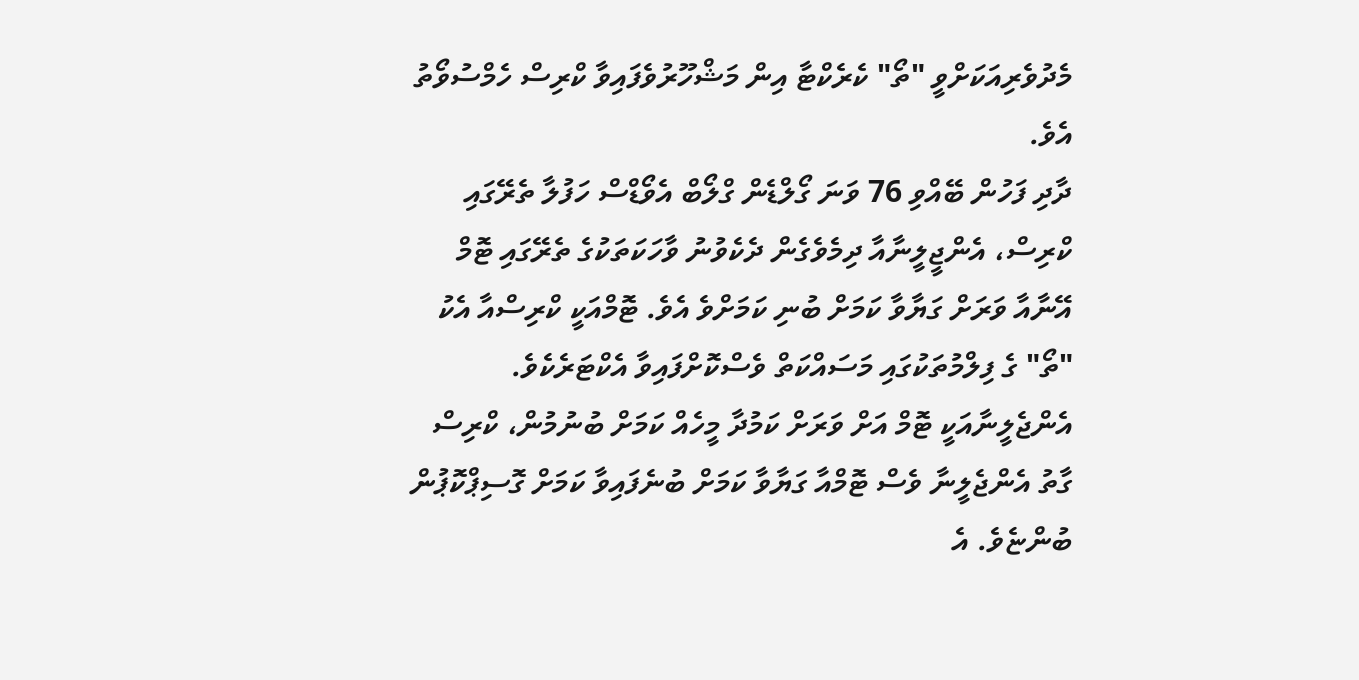މެދުވެރިއަކަށްވީ "ތޯ" ކެރެކްޓާ އިން މަޝްހޫރުވެފައިވާ ކްރިސް ހެމްސުވޯތު އެވެ.
ދާދި ފަހުން ބޭއްވި 76 ވަނަ ގޯލްޑެން ގްލޯބް އެވޯޑްސް ހަފުލާ ތެރޭގައި ކްރިސް، އެންޖީލީނާއާ ދިމެވެގެން ދެކެވުނު ވާހަކަތަކުގެ ތެރޭގައި ޓޮމް އޭނާއާ ވަރަށް ގަޔާވާ ކަމަށް ބުނި ކަމަށްވެ އެވެ. ޓޮމްއަކީ ކްރިސްއާ އެކު "ތޯ" ގެ ފިލްމުތަކުގައި މަސައްކަތް ވެސްކޮށްފައިވާ އެކްޓަރެކެވެ.
އެންޖެލީނާއަކީ ޓޮމް އަށް ވަރަށް ކަމުދާ މީހެއް ކަމަށް ބުނުމުން، ކްރިސް ގާތު އެންޖެލީނާ ވެސް ޓޮމްއާ ގަޔާވާ ކަމަށް ބުނެފައިވާ ކަމަށް ގޮސިޕްކޮޕުން ބުންޏެވެ. އެ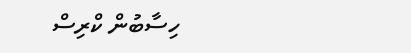ހިސާބުން ކްރިސް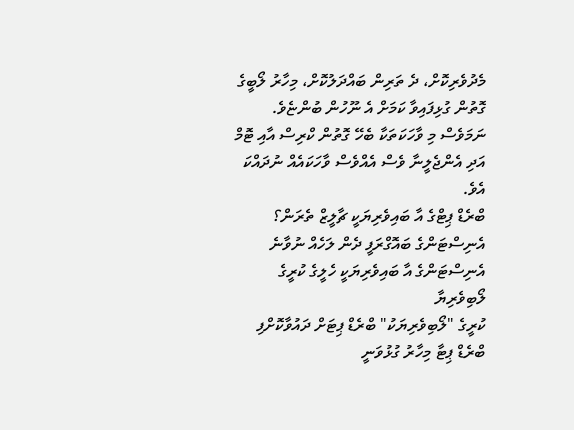މެދުވެރިކޮށް، ދެ ތަރިން ބައްދަލުކޮށް، މިހާރު ލޯބީގެ ގޮތުން ގުޅިފައިވާ ކަމަށް އެ ނޫހުން ބުންޏެވެ.
ނަމަވެސް މި ވާހަކަތަކާ ބެހޭ ގޮތުން ކްރިސް އާއި ޓޮމް އަދި އެންޖެލީނާ ވެސް އެއްވެސް ވާހަކައެއް ނުދައްކަ އެވެ.
ބްރެޑް ޕިޓްގެ އާ ބައިވެރިޔަކީ ޗާލީޒް ތެރަން؟
އެނިސްޓަންގެ ބައޮގްރަފީ ދެން ލަހެއް ނުވާނެ
އެނިސްޓަންގެ އާ ބައިވެރިޔަކީ ހެލީގެ ކުރީގެ ލޯބިވެރިޔާ
ކުރީގެ "ލޯބިވެރިޔަކު" ބްރެޑް ޕިޓަށް ދައުވާކޮށްފި
ބްރެޑް ޕިޓާ މިހާރު ގުޅުވަނީ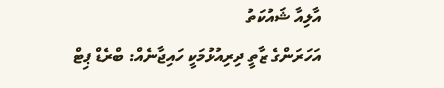އާލިއާ ޝައުކަތު
އަހަރަންގެ ޒާތީ ދިރިއުޅުމަކީ ހައިޖާނެއް: ބްރެޑް ޕިޓް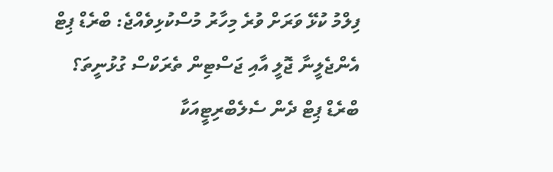ފިލްމު ކުޅޭ ވަރަށް ވުރެ މިހާރު މުސްކުޅިވެއްޖެ: ބްރެޑް ޕިޓް
އެންޖެލީނާ ޖޮލީ އާއި ޖަސްޓިން ތެރަކްސް ގުޅުނީތަ؟
ބްރެޑް ޕިޓް ދެން ސެލެބްރިޓީއަކާ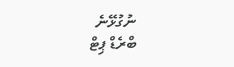ނުގުޅޭނެ
ބްރެޑް ޕިޓް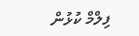ފިލްމް ކުޅުން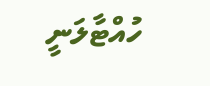ހުއްޓާލަނީ